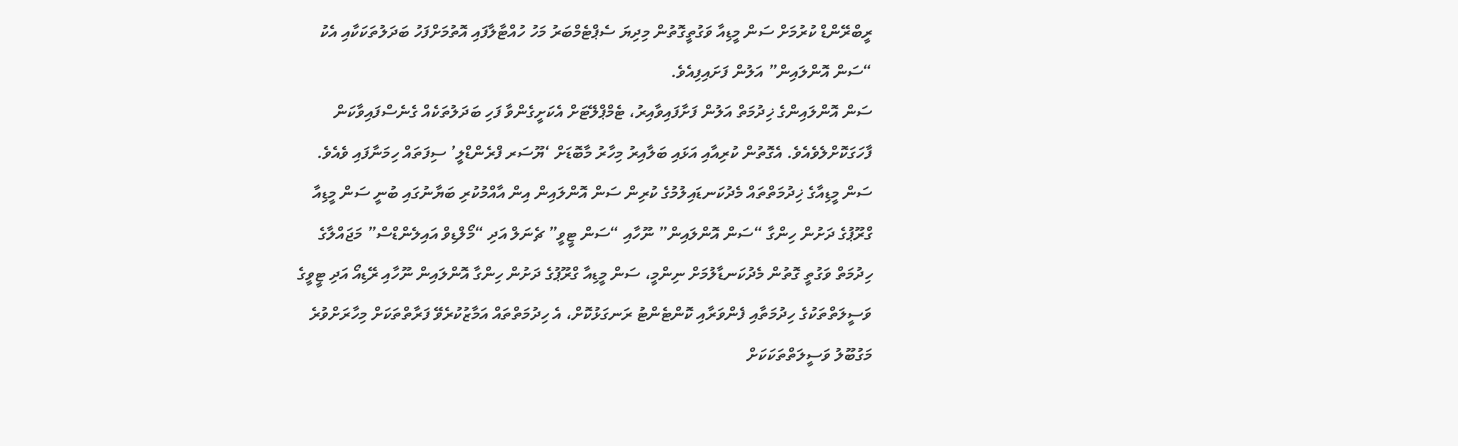ރީބްރޭންޑް ކުރުމަށް ސަން މީޑިއާ ވަގުތީގޮތުން މިދިޔަ ސެޕްޓެމްބަރު މަހު ހުއްޓާލާފައި އޮތުމަށްފަހު ބަދަލުތަކަކާއި އެކު “ސަން އޮންލައިން” އަލުން ފަށައިފިއެވެ.
ސަން އޮންލައިންގެ ޚިދުމަތް އަލުން ފަށާފައިވާއިރު، ޓެމްޕްލޭޓަށް އެކަށީގެންވާ ފަހި ބަދަލުތަކެއް ގެނެސްފައިވާކަން ފާހަގަކޮށްލެވެއެވެ. އެގޮތުން ކުރިއާއި އަޅައި ބަލާއިރު މިހާރު މާބޮޑަށް ‘ޔޫސަރ ފްރެންޑްލީ’ ސިފަތައް ހިމަނާފައި ވެއެވެ.
ސަން މީޑިއާގެ ޚިދުމަތްތައް މެދުކަނޑައިލުމުގެ ކުރިން ސަން އޮންލައިން އިން އާއްމުކުރި ބަޔާނުގައި ބުނީ ސަން މީޑިއާ ގްރޫޕުގެ ދަށުން ހިންގާ “ސަން އޮންލައިން” ނޫހާއި “ސަން ޓީވީ” ޗެނަލް އަދި “މޯލްޑިވް އައިލެންޑްސް” މަޖައްލާގެ ހިދުމަތް ވަގުތީ ގޮތުން މެދުކަނޑާލުމަށް ނިންމީ، ސަން މީޑިއާ ގްރޫޕުގެ ދަށުން ހިންގާ އޮންލައިން ނޫހާއި ރޭޑިއޯ އަދި ޓީވީގެ ވަސީލަތްތަކުގެ ހިދުމަތާއި ފެންވަރާއި ކޮންޓެންޓު ރަނގަޅުކޮށް، އެ ހިދުމަތްތައް އަމާޒުކުރެވޭ ފަރާތްތަކަށް މިހާރަށްވުރެ މަގުބޫލު ވަސީލަތްތަކަކަށް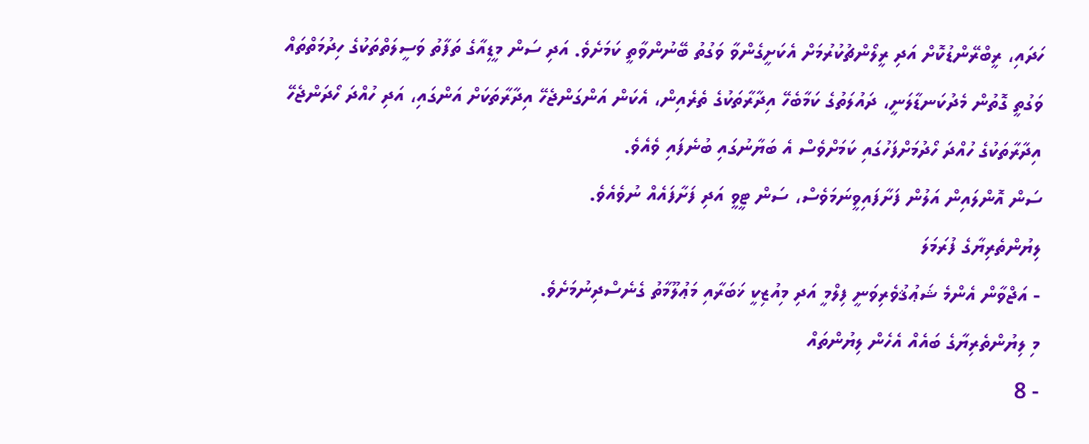ހަދައި، ރީބްރޭންޑުކޮށް އަދި ރީލޯންޗުކުރުމަށް އެކަށީގެންވާ ވަގުތު ބޭނުންވާތީ ކަމަށެވެ. އަދި ސަން މީޑިއާގެ ތަފާތު ވަސީލަތްތަކުގެ ހިދުމަތްތައް ވަގުތީ ގޮތުން މެދުކަނޑާލަނީ، ދައުލަތުގެ ކަމާބެހޭ އިދާރާތަކުގެ ތެރެއިން، އެކަން އަންގަންޖެހޭ އިދާރާތަކަށް އަންގައި، އަދި ހުއްދަ ހޯދަންޖެހޭ އިދާރާތަކުގެ ހުއްދަ ހޯދުމަށްފަހުގައި ކަމަށްވެސް އެ ބަޔާނުގައި ބުނެފައި ވެއެވެ.
ސަން އޮންލައިން އަލުން ފަށާފައިވީނަމަވެސް، ސަން ޓީވީ އަދި ފަށާފައެއް ނުވެއެވެ.
ލިޔުންތެރިޔާގެ ފުރަމަލަ
- އަޖްވާން އެންމެ ޝަޢުޤުވެރިވަނީ ފިލްމީ އަދި މިއުޒިކީ ޚަބަރާއި މަޢުލޫމާތު ގެނެސްދިނުމަށެވެ.
މި ލިޔުންތެރިޔާގެ ބައެއް އެހެން ލިޔުންތައް
- 8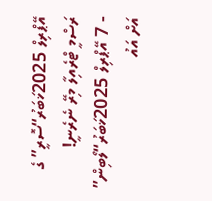އޭޕްރިލް 2025ޚަބަރު“ސޮރީ” ގެ ރަސްމީ ޓްރެއިލާ މިރޭ ނެރެނީ!
- 7 އޭޕްރިލް 2025ޚަބަރު“ލޯބިން” އަށް އައު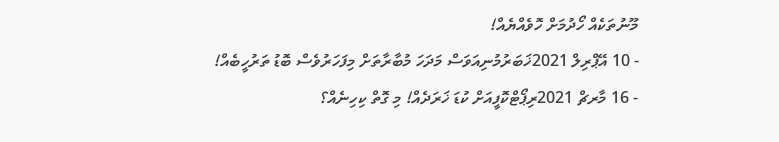މޫނުތަކެއް ހޯދުމަށް ހޮވެއްޔެއް!
- 10 އޭޕްރިލް 2021ޚަބަރުމުނިއަވަސް މަދަހަ މުބާރާތަށް މިފަހަރުވެސް ބޮޑު ތަރުހީބެއް!
- 16 މާރޗް 2021ރިޕޯޓްކޮފީއަށް ކުޑަ ޚަރަދެއް! މި ގޮތް ކިހިނެއް؟